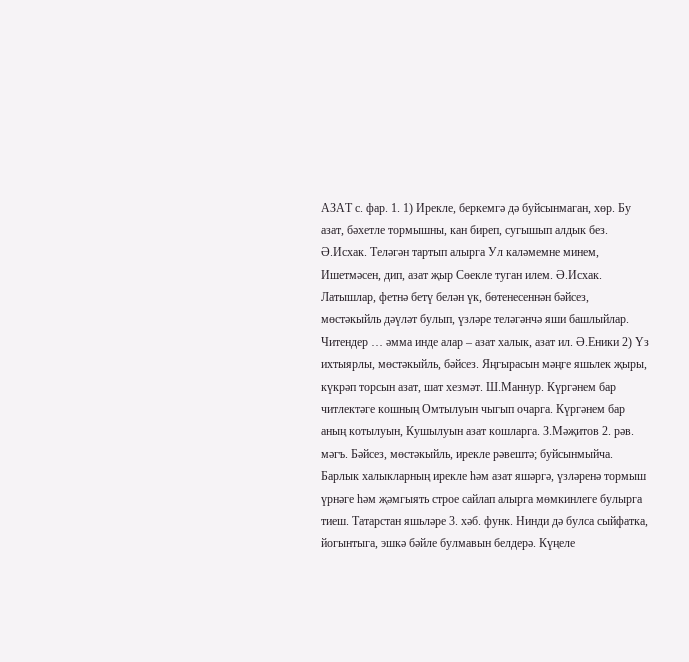АЗАТ с. фар. 1. 1) Ирекле, беркемгә дә буйсынмаган, хөр. Бу азат, бәхетле тормышны, кан биреп, сугышып алдык без. Ә.Исхак. Теләгән тартып алырга Ул каләмемне минем, Ишетмәсен, дип, азат җыр Сөекле туган илем. Ә.Исхак. Латышлар, фетнә бетү белән үк, бөтенесеннән бәйсез, мөстәкыйль дәүләт булып, үзләре теләгәнчә яши башлыйлар. Читендер … әмма инде алар – азат халык, азат ил. Ә.Еники 2) Үз ихтыярлы, мөстәкыйль, бәйсез. Яңгырасын мәңге яшьлек җыры, күкрәп торсын азат, шат хезмәт. Ш.Маннур. Күргәнем бар читлектәге кошның Омтылуын чыгып очарга. Күргәнем бар аның котылуын, Кушылуын азат кошларга. З.Мәҗитов 2. рәв. мәгъ. Бәйсез, мөстәкыйль, ирекле рәвештә; буйсынмыйча. Барлык халыкларның ирекле һәм азат яшәргә, үзләренә тормыш үрнәге һәм җәмгыять строе сайлап алырга мөмкинлеге булырга тиеш. Татарстан яшьләре 3. хәб. функ. Нинди дә булса сыйфатка, йогынтыга, эшкә бәйле булмавын белдерә. Күңеле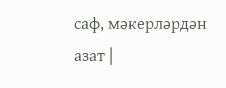саф, мәкерләрдән азат |